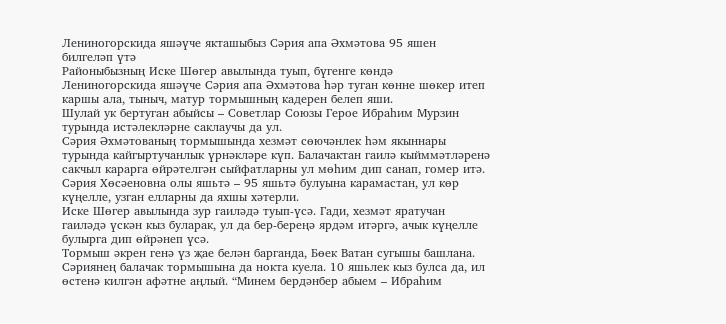Лениногорскида яшәүче якташыбыз Сәрия апа Әхмәтова 95 яшен билгеләп үтә
Районыбызның Иске Шөгер авылында туып, бүгенге көндә Лениногорскида яшәүче Сәрия апа Әхмәтова һәр туган көнне шөкер итеп каршы ала, тыныч, матур тормышның кадерен белеп яши.
Шулай ук бертуган абыйсы – Советлар Союзы Герое Ибраһим Мурзин турында истәлекләрне саклаучы да ул.
Сәрия Әхмәтованың тормышында хезмәт сөючәнлек һәм якыннары турында кайгыртучанлык үрнәкләре күп. Балачактан гаилә кыйммәтләренә сакчыл карарга өйрәтелгән сыйфатларны ул мөһим дип санап, гомер итә. Сәрия Хөсәеновна олы яшьтә – 95 яшьтә булуына карамастан, ул көр күңелле, узган елларны да яхшы хәтерли.
Иске Шөгер авылында зур гаиләдә туып-үсә. Гади, хезмәт яратучан гаиләдә үскән кыз буларак, ул да бер-береңә ярдәм итәргә, ачык күңелле булырга дип өйрәнеп үсә.
Тормыш әкрен генә үз җае белән барганда, Бөек Ватан сугышы башлана. Сәриянең балачак тормышына да нокта куела. 10 яшьлек кыз булса да, ил өстенә килгән афәтне аңлый. “Минем бердәнбер абыем – Ибраһим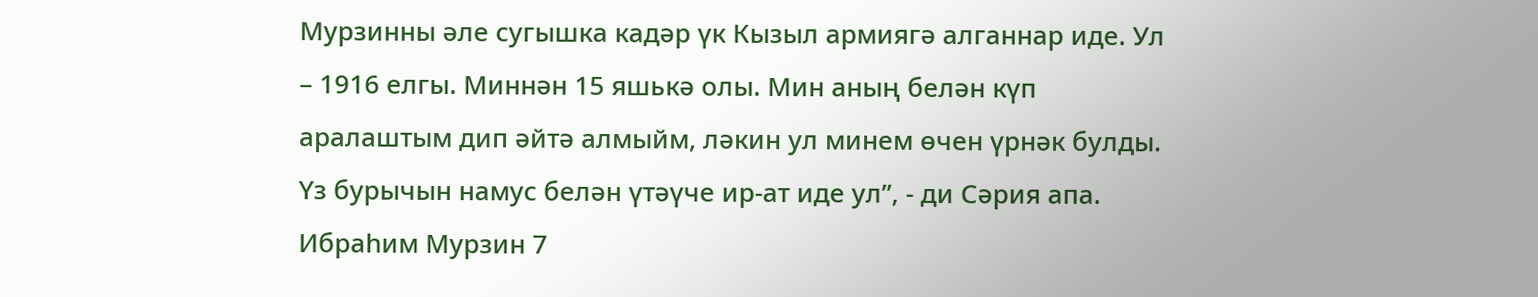Мурзинны әле сугышка кадәр үк Кызыл армиягә алганнар иде. Ул – 1916 елгы. Миннән 15 яшькә олы. Мин аның белән күп аралаштым дип әйтә алмыйм, ләкин ул минем өчен үрнәк булды. Үз бурычын намус белән үтәүче ир-ат иде ул”, - ди Сәрия апа.
Ибраһим Мурзин 7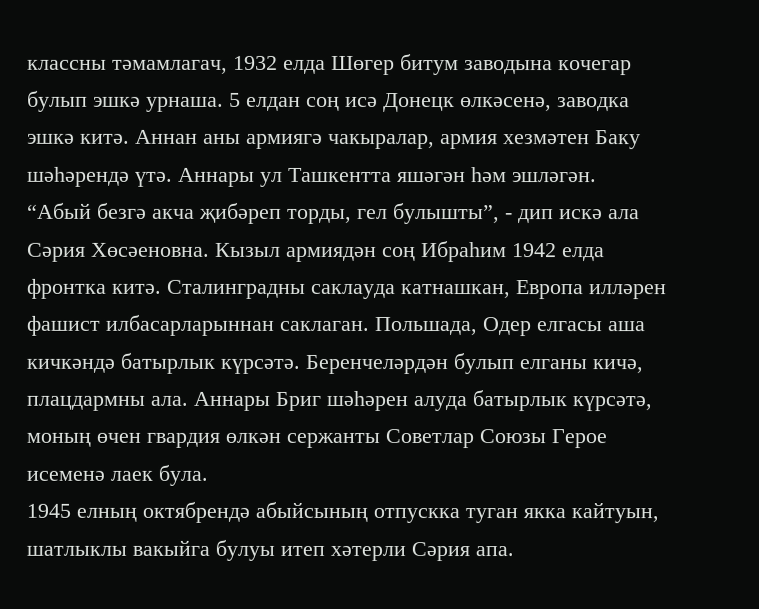классны тәмамлагач, 1932 елда Шөгер битум заводына кочегар булып эшкә урнаша. 5 елдан соң исә Донецк өлкәсенә, заводка эшкә китә. Аннан аны армиягә чакыралар, армия хезмәтен Баку шәһәрендә үтә. Аннары ул Ташкентта яшәгән һәм эшләгән.
“Абый безгә акча җибәреп торды, гел булышты”, - дип искә ала Сәрия Хөсәеновна. Кызыл армиядән соң Ибраһим 1942 елда фронтка китә. Сталинградны саклауда катнашкан, Европа илләрен фашист илбасарларыннан саклаган. Польшада, Одер елгасы аша кичкәндә батырлык күрсәтә. Беренчеләрдән булып елганы кичә, плацдармны ала. Аннары Бриг шәһәрен алуда батырлык күрсәтә, моның өчен гвардия өлкән сержанты Советлар Союзы Герое исеменә лаек була.
1945 елның октябрендә абыйсының отпускка туган якка кайтуын, шатлыклы вакыйга булуы итеп хәтерли Сәрия апа.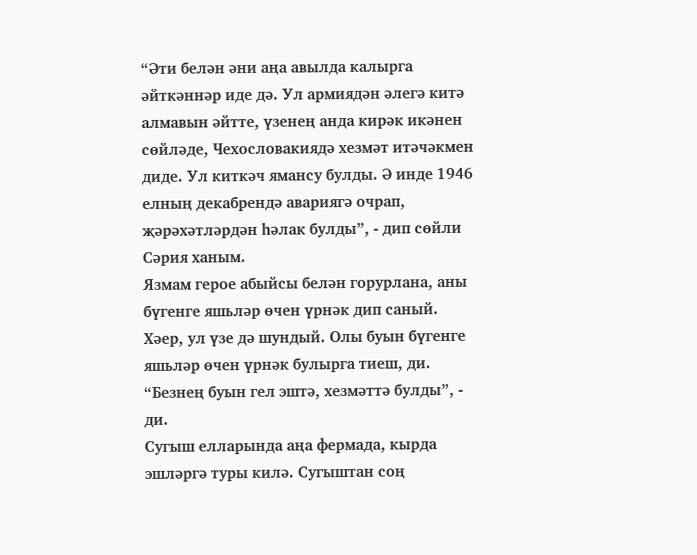“Әти белән әни аңа авылда калырга әйткәннәр иде дә. Ул армиядән әлегә китә алмавын әйтте, үзенең анда кирәк икәнен сөйләде, Чехословакиядә хезмәт итәчәкмен диде. Ул киткәч ямансу булды. Ә инде 1946 елның декабрендә авариягә очрап, җәрәхәтләрдән һәлак булды”, - дип сөйли Сәрия ханым.
Язмам герое абыйсы белән горурлана, аны бүгенге яшьләр өчен үрнәк дип саный. Хәер, ул үзе дә шундый. Олы буын бүгенге яшьләр өчен үрнәк булырга тиеш, ди. “Безнең буын гел эштә, хезмәттә булды”, - ди.
Сугыш елларында аңа фермада, кырда эшләргә туры килә. Сугыштан соң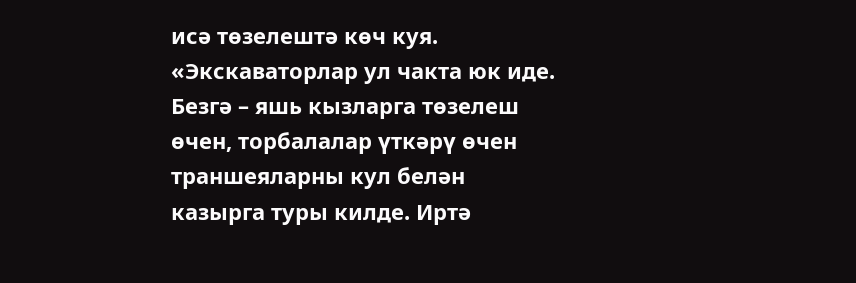исә төзелештә көч куя.
«Экскаваторлар ул чакта юк иде. Безгә – яшь кызларга төзелеш өчен, торбалалар үткәрү өчен траншеяларны кул белән казырга туры килде. Иртә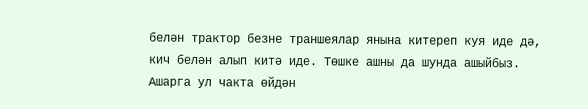белән трактор безне траншеялар янына китереп куя иде дә, кич белән алып китә иде. Төшке ашны да шунда ашыйбыз. Ашарга ул чакта өйдән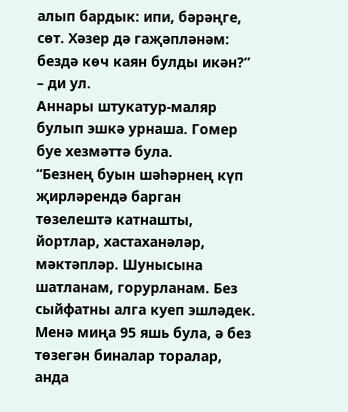алып бардык: ипи, бәрәңге, сөт. Хәзер дә гаҗәпләнәм: бездә көч каян булды икән?” – ди ул.
Аннары штукатур-маляр булып эшкә урнаша. Гомер буе хезмәттә була.
“Безнең буын шәһәрнең күп җирләрендә барган төзелештә катнашты, йортлар, хастаханәләр, мәктәпләр. Шунысына шатланам, горурланам. Без сыйфатны алга куеп эшләдек. Менә миңа 95 яшь була, ә без төзегән биналар торалар, анда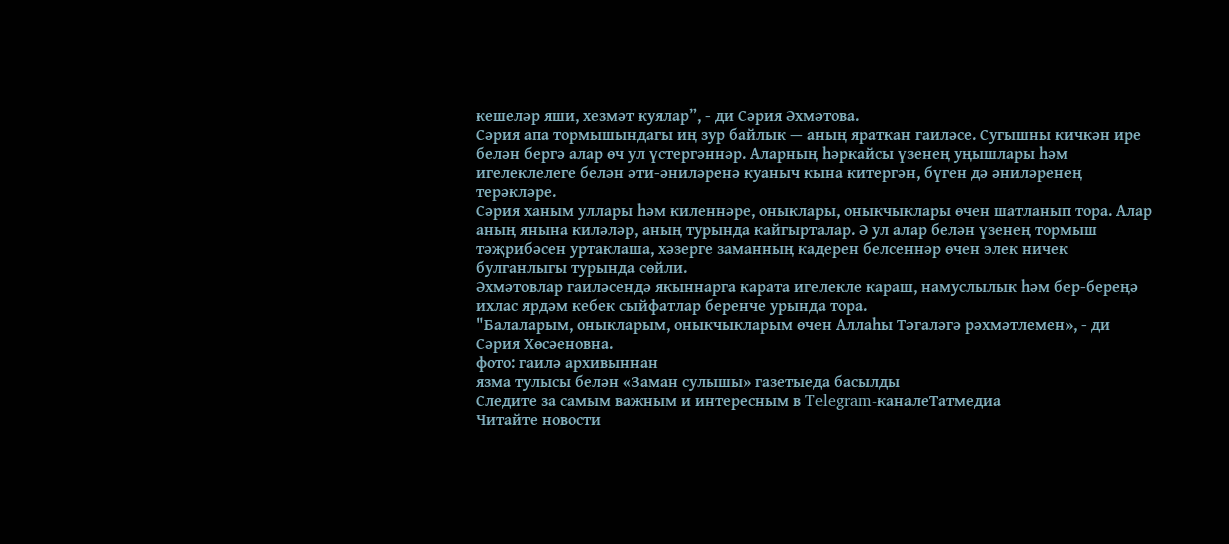кешеләр яши, хезмәт куялар”, - ди Сәрия Әхмәтова.
Сәрия апа тормышындагы иң зур байлык — аның яраткан гаиләсе. Сугышны кичкән ире белән бергә алар өч ул үстергәннәр. Аларның һәркайсы үзенең уңышлары һәм игелеклелеге белән әти-әниләренә куаныч кына китергән, бүген дә әниләренең терәкләре.
Сәрия ханым уллары һәм киленнәре, оныклары, оныкчыклары өчен шатланып тора. Алар аның янына киләләр, аның турында кайгырталар. Ә ул алар белән үзенең тормыш тәҗрибәсен уртаклаша, хәзерге заманның кадерен белсеннәр өчен элек ничек булганлыгы турында сөйли.
Әхмәтовлар гаиләсендә якыннарга карата игелекле караш, намуслылык һәм бер-береңә ихлас ярдәм кебек сыйфатлар беренче урында тора.
"Балаларым, оныкларым, оныкчыкларым өчен Аллаһы Тәгаләгә рәхмәтлемен», - ди Сәрия Хөсәеновна.
фото: гаилә архивыннан
язма тулысы белән «Заман сулышы» газетыеда басылды
Следите за самым важным и интересным в Telegram-каналеТатмедиа
Читайте новости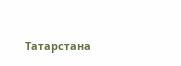Татарстана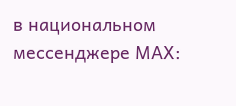в национальном мессенджере MАХ: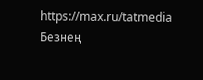https://max.ru/tatmedia
Безнең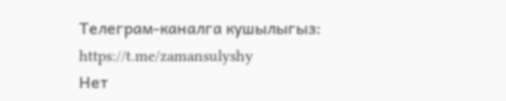Телеграм-каналга кушылыгыз: https://t.me/zamansulyshy
Нет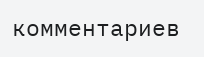комментариев